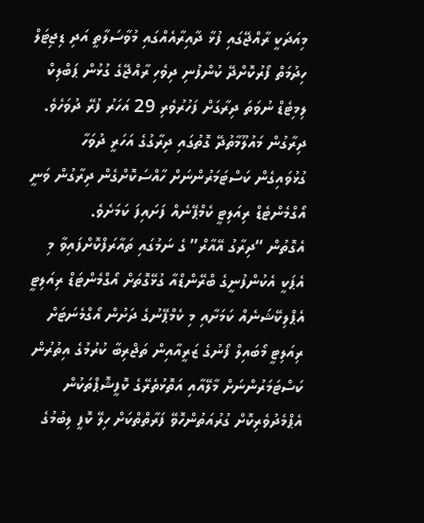މިއަދަކީ ރާއްޖޭގައި ފުޅާ ދާއިރާއެއްގައި މުވާސަލާތީ އަދި ޑިޖިޓަލް ހިދުމަތް ފޯރުކޮށްދޭ ކުންފުނި ދިވެހި ރާއްޖޭގެ ގުޅުން ޕަބްލިކް ލިމިޓެޑް ނުވަތަ ދިރާގަށް ފަހުރުވެރި 29 އަހަރު ފުރޭ ދުވަހެވެ.
ދިރާގުން މައުލޫމާތުދޭ ގޮތުގައި ދިރާގުގެ އަހަރީ ދުވަހާ ގުޅުވައިގެން ކަސްޓަމަރުންނަށް ހާއްސަކޮށްގެން ދިރާގުން ވަނީ އޯގްމެންޓެޑް ރިއަލިޓީ ކެމްޕޭނެއް ފަށައިފަ ކަމަށެވެ.
އެގޮތުން “ދިރާގު އޭއާރް” ގެ ނަމުގައި ތައާރަފްކޮށްފައިވާ މި އެޕަކީ އެކުންފުނީގެ ބްރޭންޑްއާ ގުޅޭގޮތަށް އޯގްމެންޓަޑް ރިއަލިޓީ އެޕްލިކޭޝަނެއް ކަމަށާއި މި ކެމްޕޭނުގެ ދަށުން އޯގްމެނަޓަށް ރިއަލިޓީ މޯބައިލް ފޯނުގެ ޒަރީއާއިން ތަޖްރިބާ ކުރުމުގެ އިތުރުން ކަސްޓަމަރުންނަށް މާލޭއާއި އަތޮޅުތެރޭގެ ކޮފީޝޮޕްތަކުން އެޕްމެދުވެރިކޮށް ގުރުއަތުންހޮވޭ ފަރާތްތްކަށް ހިލޭ ކޮފީ ލިބުމުގެ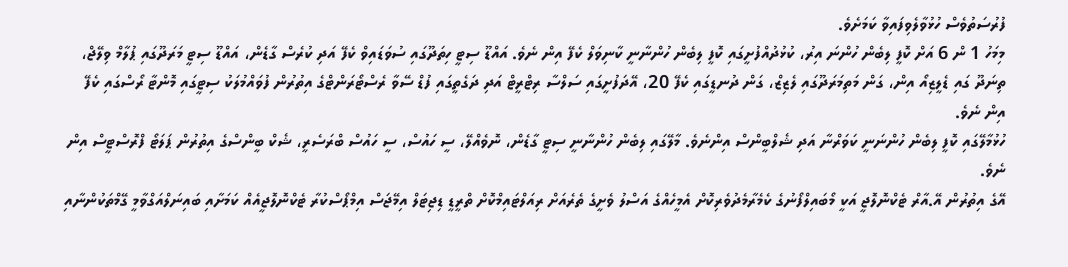ފުރުސަތުވެސް ހުޅުވާލެވިފައިވާ ކަމަށެވެ.
މިމަހު 1 ން 6 އަށް ކޮފީ ލިބެން ހުންނަ އިރު، ކުޅުދުއްފުށީގައި ކޮފީ ލިބެން ހުންނާނީ ކާނިވަލް ކެފޭ އިން ނެވެ. އައްޑޫ ސިޓީ ހިތަދޫގައި ސުވަޑައިވް ކެފޭ އަދި ކުރެސް ގާޑެން، އައްޑޫ ސިޓީ މަރަދޫގައި ޕުލާމް ވިލޭޖް، ތިނަދޫ ގައި ޑެލީޒިއޯ އިން، ގަން މަތިމަރަދޫގައި ލެޒިޒް، ގަން ދުނޑީގައި ކެފޭ 20، އޭދަފުށީގައި ސަލްސާ ރިޓްރީޓް އަދި ދަގެތީގައި ފުޑް ސޭވާ ރެސްޓޯރަންޓްގެ އިތުރުން ފުވައްމުލަކު ސިޓީގައި މޮންޓާ ރޯސްގައި ކެފޭ އިން ނެވެ.
ހުޅުމާލޭގައި ކޮފީ ލިބެން ހުންނަނީ ކަވަރްނާ އަދި ޝެލްބީންސް އިންނެވެ. މާލޭގައި ލިބެން ހުންނާނީ ސިޓީ ގާޑެން، ނޮވެއްލޭ، ސީ ހައުސް، ސީ ހައުސް ބްރަސެރީ، ޝެކް ބީންސްގެ އިތުރުން ޕަލަޓޯ ފްރޮސްޓީސް އިން ނެވެ.
އޭގެ އިތުރުން އޭ.އާރް ޓެކްނޮލޮޖީ އަކީ މޯބައިލްފޯނުގެ ކެމެރާމެދުވެރިކޮށް އެމީހެއްގެ އަސްލު ވެށީގެ ތެރެއަށް ރިއަލްޓައިމްކޮށް ތްރީޑީ ޑިޖިޓަލް އިމޭޖަސް އިމްޕޯސްކުރާ ޓެކްނޮލޮޖީއެއް ކަމަށާއި ބައިނަލްއަގްވާމީ ގޭމްތަކުންނާއި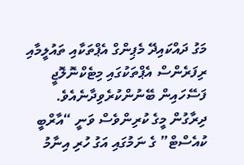މަގު ދައްކައިދޭ މެޕިންގް އެޕްތަކާއި ތައުލީމާއި ރިފަރެންސް އެޕްތަކުގައި މިޓެކްނޮލޮޖީ ފަސޭހައިން ބޭނުންކުރެވިދާނެއެވެ.
ދިރާގުން މީގެ ކުރިންވެސް ވަނީ “އާރްބީ ކުއެސްޓް” ގެ ނަމުގައި އަގު ހުރި އިނާމު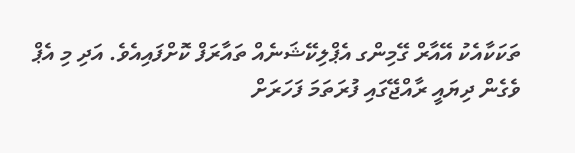ތަކަކާއެކު އޭއާރް ގޭމިންގ އެޕްލިކޭޝަނެއް ތައާރަފް ކޮށްފައިއެވެ. އަދި މި އެޕް ވެގެން ދިޔައީ ރާއްޖޭގައި ފުރަތަމަ ފަހަރަށް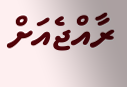ރާއްޖެއަށް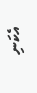އެކަނި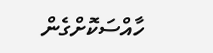ހާއްސަކޮށްގެން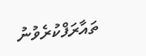ތައާރަފްކުރެވުނު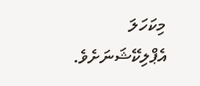މިކަހަލަ އެޕްލިކޭޝަނަށެވެ.